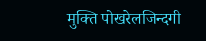मुक्ति पोखरेलजिन्दगी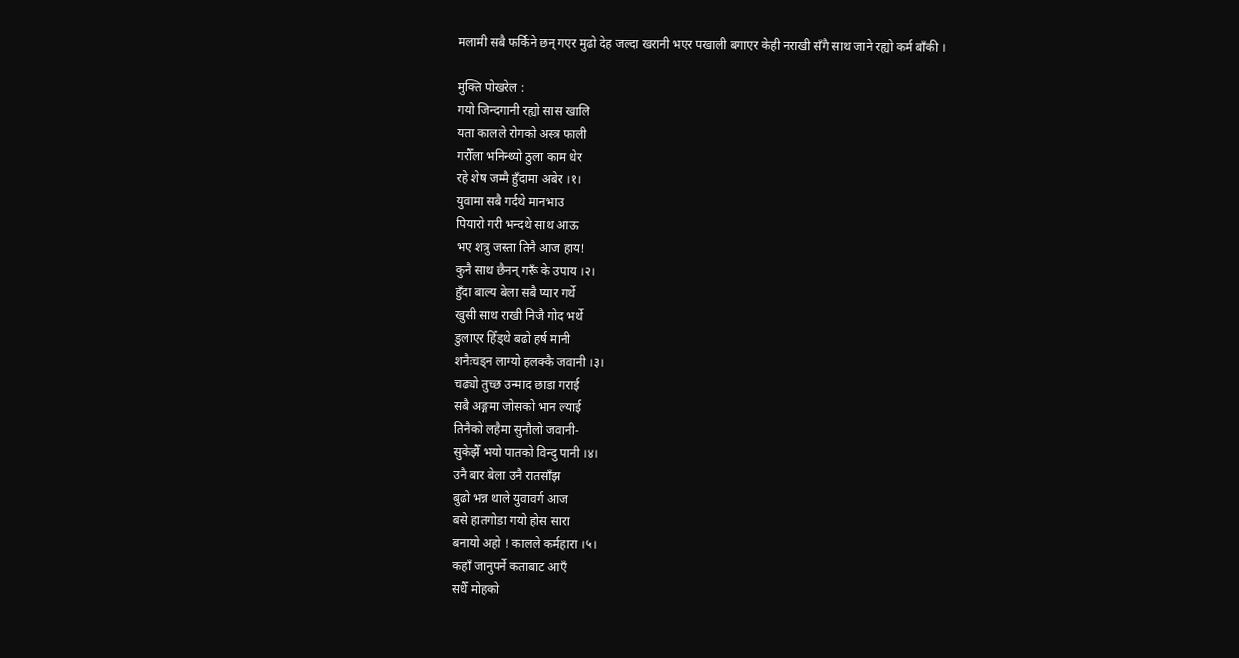मलामी सबै फर्किने छन् गएर मुढो देह जल्दा खरानी भएर पखाली बगाएर केही नराखी सँगै साथ जाने रह्यो कर्म बाँकी ।

मुक्ति पोखरेल :
गयो जिन्दगानी रह्यो सास खालि
यता कालले रोगको अस्त्र फाली
गरौँला भनिन्थ्यो ठुला काम धेर
रहे शेष जम्मै हुँदामा अबेर ।१।
युवामा सबै गर्दथे मानभाउ
पियारो गरी भन्दथे साथ आऊ
भए शत्रु जस्ता तिनै आज हाय!
कुनै साथ छैनन् गरूँ के उपाय ।२।
हुँदा बाल्य बेला सबै प्यार गर्थे
खुसी साथ राखी निजै गोद भर्थे
डुलाएर हिँड्थे बढो हर्ष मानी
शनैःचड्न लाग्यो हलक्कै जवानी ।३।
चढ्यो तुच्छ उन्माद छाडा गराई
सबै अङ्गमा जोसको भान ल्याई
तिनैको लहैमा सुनौलो जवानी-
सुकेझैँ भयो पातको विन्दु पानी ।४।
उनै बार बेला उनै रातसाँझ
बुढो भन्न थाले युवावर्ग आज
बसे हातगोडा गयो होस सारा
बनायो अहो ! कालले कर्महारा ।५।
कहाँ जानुपर्ने कताबाट आएँ
सधैँ मोहको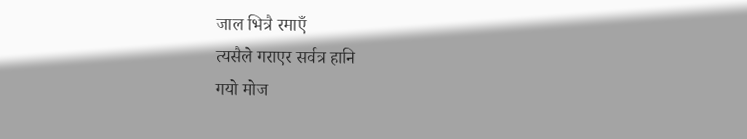जाल भित्रै रमाएँ
त्यसैले गराएर सर्वत्र हानि
गयो मोज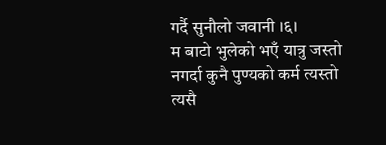गर्दै सुनौलो जवानी ।६।
म बाटो भुलेको भएँ यात्रु जस्तो
नगर्दा कुनै पुण्यको कर्म त्यस्तो
त्यसै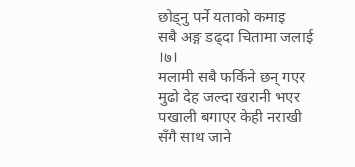छोड्नु पर्ने यताको कमाइ
सबै अङ्ग डढ्दा चितामा जलाई ।७।
मलामी सबै फर्किने छन् गएर
मुढो देह जल्दा खरानी भएर
पखाली बगाएर केही नराखी
सँगै साथ जाने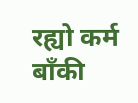रह्यो कर्म बाँकी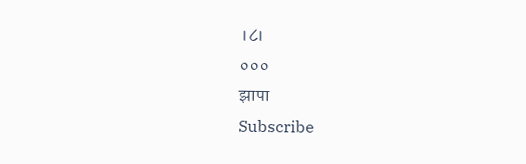।८।
०००
झापा
Subscribe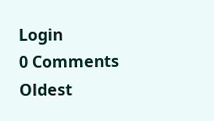Login
0 Comments
Oldest